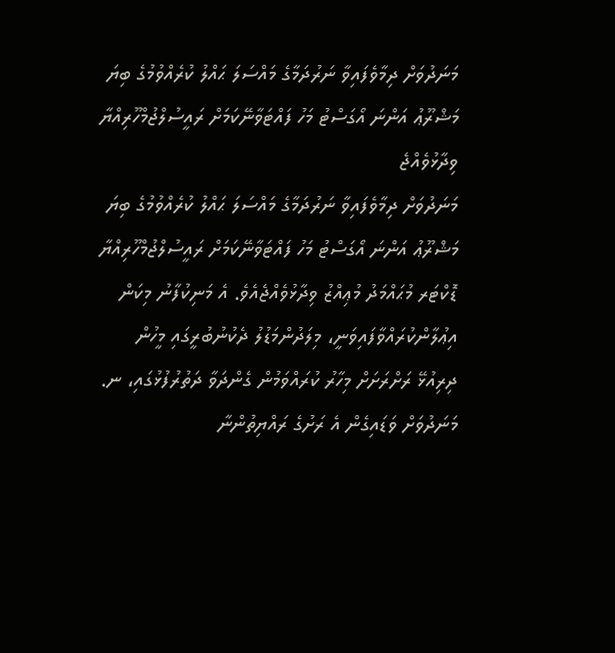މަނަދުވަށް ދިމާވެފައިވާ ނަރުދަމާގެ މައްސަލަ ޙައްލު ކުރެއްވުމުގެ ބިޔަ މަޝްރޫޢު އަންނަ އޯގަސްޓު މަހު ފައްޓަވާނޭކަމަށް ރައީސުލްޖުމްހޫރިއްޔާ ވިދާޅުވެއްޖެ
މަނަދުވަށް ދިމާވެފައިވާ ނަރުދަމާގެ މައްސަލަ ޙައްލު ކުރެއްވުމުގެ ބިޔަ މަޝްރޫޢު އަންނަ އޯގަސްޓު މަހު ފައްޓަވާނޭކަމަށް ރައީސުލްޖުމްހޫރިއްޔާ ޑޮކްޓަރ މުޙައްމަދު މުޢިއްޒު ވިދާޅުވެއްޖެއެވެ. އެ މަނިކުފާނު މިކަން އިޢުލާންކުރައްވާފައިވަނީ، މިލަދުންމަޑުލު ދެކުނުބުރީގައި މީހުން ދިރިއުޅޭ ރަށްރަށަށް މިހާރު ކުރައްވަމުން ގެންދަވާ ދަތުރުފުޅުގައި، ނ. މަނަދުވަށް ވަޑައިގެން އެ ރަށުގެ ރައްޔިތުންނާ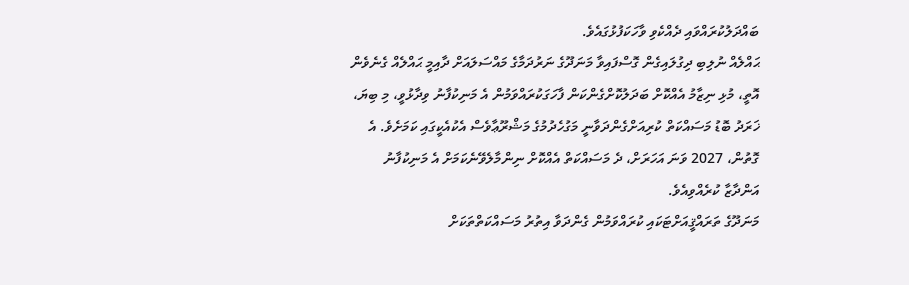ބައްދަލުކުރައްވައި ދެއްކެވި ވާހަކަފުޅުގައެވެ.
ޙައްލެއް ނުލިބި ދިގުލައިގެން ގޮސްފައިވާ މަނަދޫގެ ނަރުދަމާގެ މައްސަލައަށް ދާއިމީ ޙައްލެއް ގެނެވެން އޮތީ، މުޅި ނިޒާމު އެއްކޮށް ބަދަލުކޮށްގެންކަން ފާހަގަކުރައްވަމުން އެ މަނިކުފާނު ވިދާޅުވީ، މި ބިޔަ، ޚަރަދު ބޮޑު މަސައްކަތް ކުރިއަށްގެންދަވާނީ މަގުހެދުމުގެ މަޝްރޫޢާވެސް އެކުއެކީގައި ކަމަށެވެ. އެ ގޮތުން، 2027 ވަނަ އަހަރަށް، ދެ މަސައްކަތް އެއްކޮށް ނިންމާލެވޭނެކަމަށް އެ މަނިކުފާނު އަންދާޒާ ކުރެއްވިއެވެ.
މަނަދޫގެ ތަރައްޤީއަށްޓަކައި ކުރައްވަމުން ގެންދަވާ އިތުރު މަސައްކަތްތަކަށް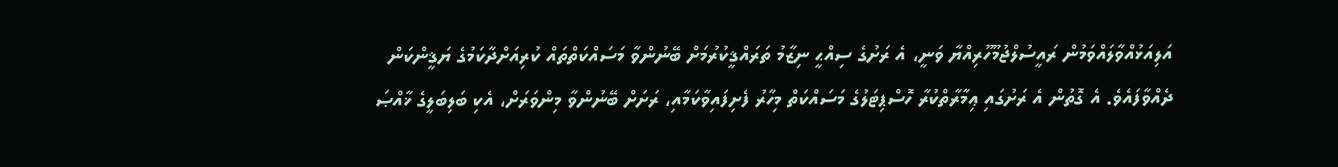އަލިއަޅުއްވާލައްވަމުން ރައީސުލްޖުމޫހޫރިއްޔާ ވަނީ، އެ ރަށުގެ ސިއްޙީ ނިޒާމު ތަރައްޤީކުރުމަށް ބޭނުންވާ މަސައްކަތްތައް ކުރިއަށްދާކަމުގެ ޔަޤީންކަން ދެއްވާފައެވެ. އެ ގޮތުން އެ ރަށުގައި ޢިމާރާތްކުރާ ހޮސްޕިޓަލުގެ މަސައްކަތް މިހާރު ފެށިފައިވާކަމާއި، ރަށަށް ބޭނުންވާ މިންވަރަށް، އެކި ބަލިބަލީގެ ޚާއްޞަ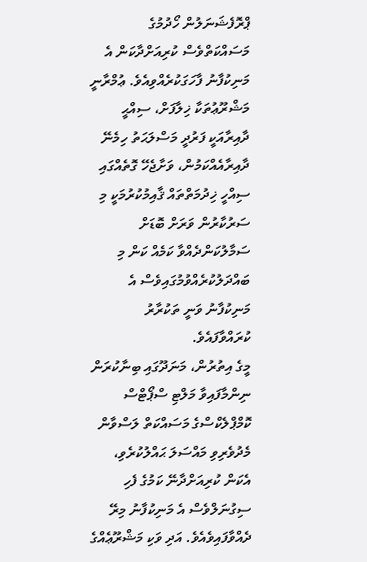ޕްރޮފެޝަނަލުން ހޯދުމުގެ މަސައްކަތްވެސް ކުރިއަށްދާކަން އެ މަނިކުފާނު ފާހަގަކުރެއްވިއެވެ. ޢުމްރާނީ މަޝްރޫޢުތަކާ ޚިލާފަށް، ސިއްޙީ ދާއިރާއަކީ ފަރުދީ މަސްލަޙަތު ހިމެނޭ ދާއިރާއެއްކަމުން، ވަށާޖެހޭ ގޮތެއްގައި ސިއްހީ ޚިދުމަތްތައް ޤާއިމުކުރުމަކީ މި ސަރުކާރުން ވަރަށް ބޮޑަށް ސަމާލުކަންދެއްވާ ކަމެއް ކަން މި ބައްދަލުކުރެއްވުމުގައިވެސް އެ މަނިކުފާނު ވަނީ ތަކުރާރު ކުރައްވާފައެވެ.
މީގެ އިތުރުން، މަނަދޫގައި ބިނާކުރަން ނިންމާފައިވާ މަލްޓި ސްޕޯޓްސް ކޮމްޕްލެކްސްގެ މަސައްކަތް ލަސްވާން މެދުވެރިވި މައްސަލަ ޙައްލުކުރެވި، އެކަން ކުރިއަށްދާނޭ ކަމުގެ ފެހި ސިގުނަލްވެސް އެ މަނިކުފާނު މިރޭ ދެއްވާފައިވެއެވެ. އަދި ވަކި މަޝްރޫޢެއްގެ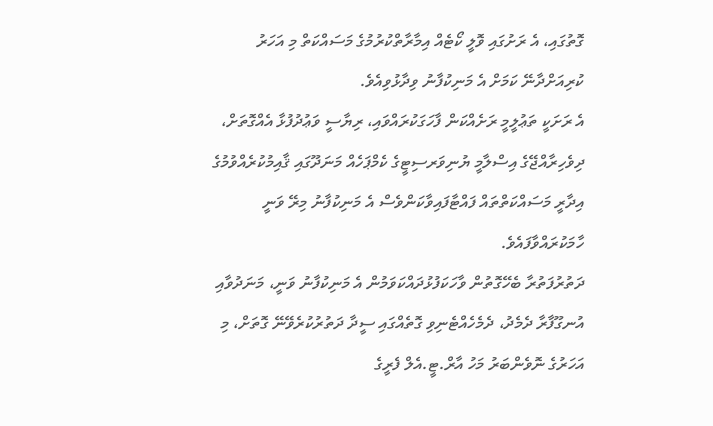ގޮތުގައި، އެ ރަށުގައި ވޮލީ ކޯޓެއް އިމާރާތްކުރުމުގެ މަސައްކަތް މި އަހަރު ކުރިއަށްދާނޭ ކަމަށް އެ މަނިކުފާނު ވިދާޅުވިއެވެ.
އެ ރަށަކީ ތަޢުލީމީ ރަށެއްކަން ފާހަގަކުރައްވައި، ރިޔާސީ ވަޢުދުފުޅާ އެއްގޮތަށް، ދިވެހިރާއްޖޭގެ އިސްލާމީ ޔުނިވަރސިޓީގެ ކެމްޕަހެއް މަނަދޫގައި ޤާއިމުކުރެއްވުމުގެ އިދާރީ މަސައްކަތްތައް ފައްޓާފައިވާކަންވެސް އެ މަނިކުފާނު މިރޭ ވަނީ ހާމަކުރައްވާފައެވެ.
ދަތުރުފަތުރާ ބެހޭގޮތުން ވާހަކަފުޅުދައްކަވަމުން އެ މަނިކުފާނު ވަނީ، މަނަދުވާއި އުނގޫފާރާ ދެމެދު، ދެމެހެއްޓެނިވި ގޮތެއްގައި ސީދާ ދަތުރުކުރެވޭނޭ ގޮތަށް، މި އަހަރުގެ ނޮވެންބަރު މަހު އާރް.ޓީ.އެލް ފެރީގެ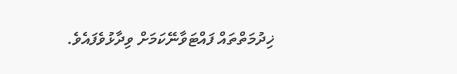ޚިދުމަތްތައް ފައްޓަވާނޭކަމަށް ވިދާޅުވެފައެވެ.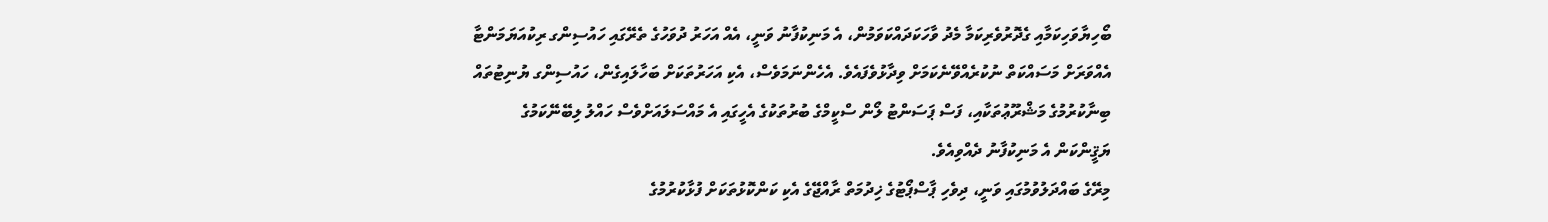ބޯހިޔާވަހިކަމާއި ގެދޮރުވެރިކަމާ މެދު ވާހަކަދައްކަވަމުން، އެ މަނިކުފާނު ވަނީ، އެއް އަހަރު ދުވަހުގެ ތެރޭގައި ހައުސިންގ ރިކުއަޔަމަންޓާ އެއްވަރަށް މަސައްކަތް ނުކުރެއްވޭނެކަމަށް ވިދާޅުވެފައެވެ. އެހެންނަމަވެސް، އެކި އަހަރުތަކަށް ބަހާލައިގެން، ހައުސިންގ ޔުނިޓުތައް ބިނާކުރުމުގެ މަޝްރޫޢުތަކާއި، ފަސް ޕަސަންޓު ލޯން ސްކީމްގެ ބުރުތަކުގެ އެހީގައި އެ މައްސަލައަށްވެސް ހައްލު ލިބޭނޭކަމުގެ ޔަޤީންކަން އެ މަނިކުފާނު ދެއްވިއެވެ.
މިރޭގެ ބައްދަލުވުމުގައި ވަނީ، ދިވެހި ޕާސްޕޯޓުގެ ޚިދުމަތް ރާއްޖޭގެ އެކި ކަންކޮޅުތަކަށް ފުޅާކުރުމުގެ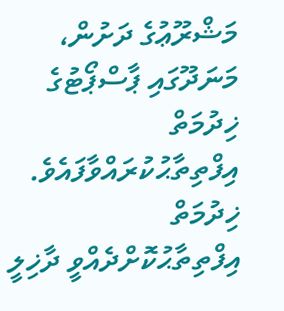މަޝްރޫޢުގެ ދަށުން، މަނަދޫގައި ޕާސްޕޯޓުގެ ޚިދުމަތް އިފްތިތާޙުކުރައްވާފައެވެ. ޚިދުމަތް އިފްތިތާޙުކޮށްދެއްވީ ދާޚިލީ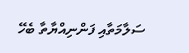ސަލާމަތާއި ފަންނިއްޔާތާ ބެހޭ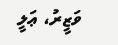ވަޒީރު، ޢަލީ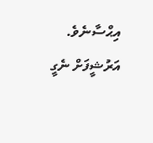އިޙްސާނެވެ.
އަރުޝީފަށް ނެގީ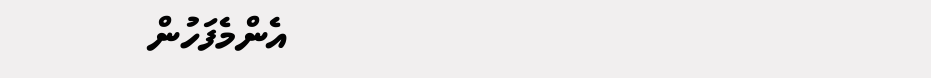އެންމެފަހުން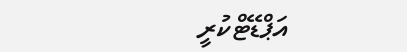އަޕްޑޭޓްކުރީ